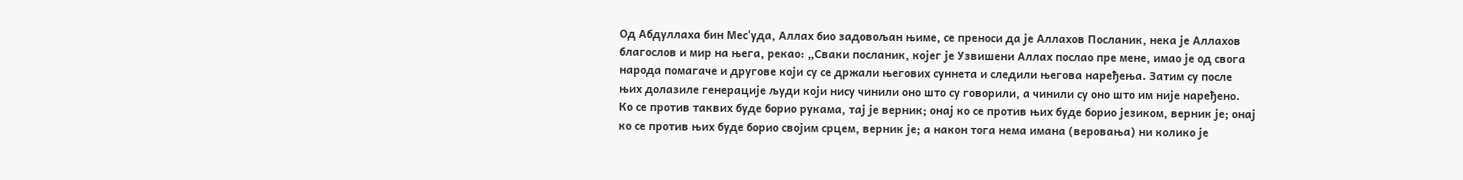Од Абдуллаха бин Мес'уда, Аллах био задовољан њиме, се преноси да је Аллахов Посланик, нека је Аллахов благослов и мир на њега, рекао: „Сваки посланик, којег је Узвишени Аллах послао пре мене, имао је од свога народа помагаче и другове који су се држали његових суннета и следили његова наређења. Затим су после њих долазиле генерације људи који нису чинили оно што су говорили, а чинили су оно што им није наређено. Ко се против таквих буде борио рукама, тај је верник; онај ко се против њих буде борио језиком, верник је; онај ко се против њих буде борио својим срцем, верник је; а након тога нема имана (веровања) ни колико је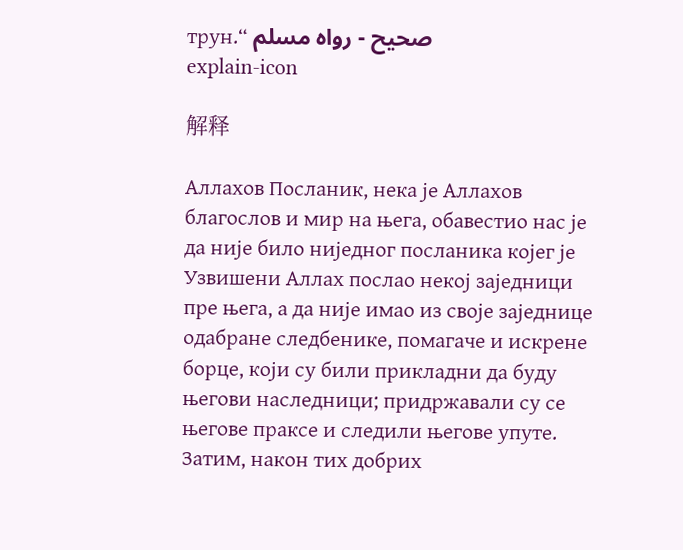трун.“ صحيح - رواه مسلم
explain-icon

解释

Аллахов Посланик, нека је Аллахов благослов и мир на њега, обавестио нас је да није било ниједног посланика којег је Узвишени Аллах послао некој заједници пре њега, а да није имао из своје заједнице одабране следбенике, помагаче и искрене борце, који су били прикладни да буду његови наследници; придржавали су се његове праксе и следили његове упуте. Затим, након тих добрих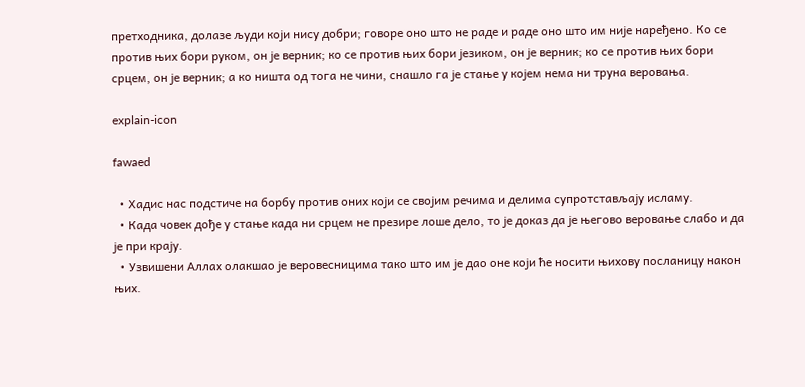претходника, долазе људи који нису добри; говоре оно што не раде и раде оно што им није наређено. Ко се против њих бори руком, он је верник; ко се против њих бори језиком, он је верник; ко се против њих бори срцем, он је верник; а ко ништа од тога не чини, снашло га је стање у којем нема ни труна веровања.

explain-icon

fawaed

  • Хадис нас подстиче на борбу против оних који се својим речима и делима супротстављају исламу.
  • Када човек дође у стање када ни срцем не презире лоше дело, то је доказ да је његово веровање слабо и да је при крају.
  • Узвишени Аллах олакшао је веровесницима тако што им је дао оне који ће носити њихову посланицу након њих.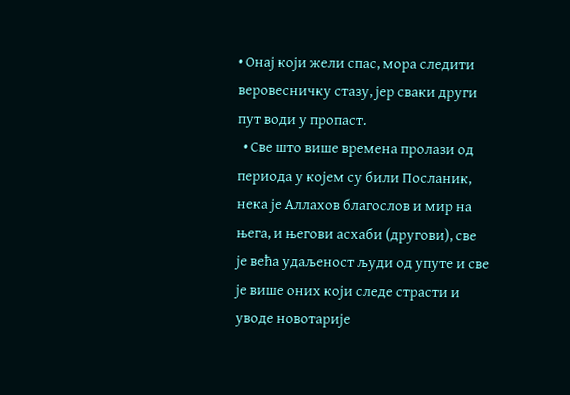• Онај који жели спас, мора следити веровесничку стазу, јер сваки други пут води у пропаст.
  • Све што више времена пролази од периода у којем су били Посланик, нека је Аллахов благослов и мир на њега, и његови асхаби (другови), све је већа удаљеност људи од упуте и све је више оних који следе страсти и уводе новотарије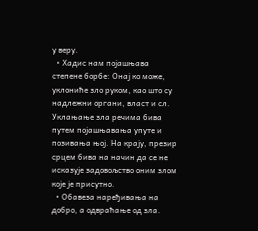у веру.
  • Хадис нам појашњава степене борбе: Онај ко може, уклониће зло руком, као што су надлежни органи, власт и сл. Уклањање зла речима бива путем појашњавања упуте и позивања њој. На крају, презир срцем бива на начин да се не исказује задовољство оним злом које је присутно.
  • Обавеза наређивања на добро, а одвраћање од зла.